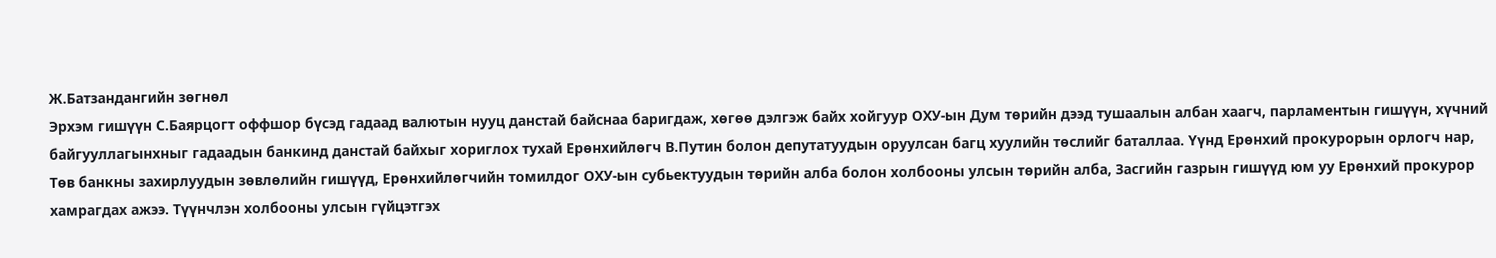Ж.Батзандангийн зөгнөл
Эрхэм гишүүн С.Баярцогт оффшор бүсэд гадаад валютын нууц данстай байснаа баригдаж, хөгөө дэлгэж байх хойгуур ОХУ-ын Дум төрийн дээд тушаалын албан хаагч, парламентын гишүүн, хүчний байгууллагынхныг гадаадын банкинд данстай байхыг хориглох тухай Ерөнхийлөгч В.Путин болон депутатуудын оруулсан багц хуулийн төслийг баталлаа. Үүнд Ерөнхий прокурорын орлогч нар, Төв банкны захирлуудын зөвлөлийн гишүүд, Ерөнхийлөгчийн томилдог ОХУ-ын субьектуудын төрийн алба болон холбооны улсын төрийн алба, Засгийн газрын гишүүд юм уу Ерөнхий прокурор хамрагдах ажээ. Түүнчлэн холбооны улсын гүйцэтгэх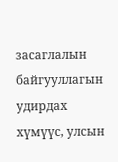засаглалын байгууллагын удирдах хүмүүс, улсын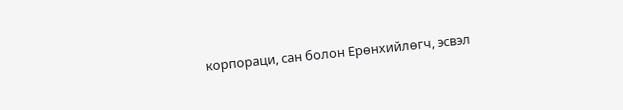корпораци, сан болон Ерөнхийлөгч, эсвэл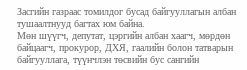Засгийн газраас томилдог бусад байгууллагын албан тушаалтнууд багтах юм байна.
Мөн шүүгч, депутат, цэргийн албан хаагч, мөрдөн байцаагч, прокурор, ДХЯ, гаалийн болон татварын байгууллага, түүнчлэн төсвийн бус сангийн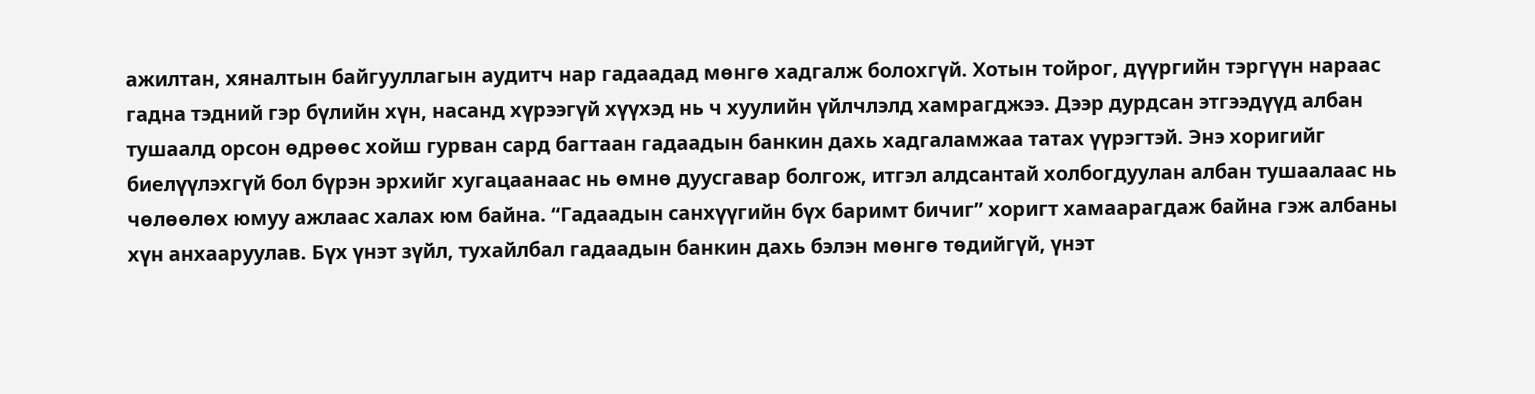ажилтан, хяналтын байгууллагын аудитч нар гадаадад мөнгө хадгалж болохгүй. Хотын тойрог, дүүргийн тэргүүн нараас гадна тэдний гэр бүлийн хүн, насанд хүрээгүй хүүхэд нь ч хуулийн үйлчлэлд хамрагджээ. Дээр дурдсан этгээдүүд албан тушаалд орсон өдрөөс хойш гурван сард багтаан гадаадын банкин дахь хадгаламжаа татах үүрэгтэй. Энэ хоригийг биелүүлэхгүй бол бүрэн эрхийг хугацаанаас нь өмнө дуусгавар болгож, итгэл алдсантай холбогдуулан албан тушаалаас нь чөлөөлөх юмуу ажлаас халах юм байна. “Гадаадын санхүүгийн бүх баримт бичиг” хоригт хамаарагдаж байна гэж албаны хүн анхааруулав. Бүх үнэт зүйл, тухайлбал гадаадын банкин дахь бэлэн мөнгө төдийгүй, үнэт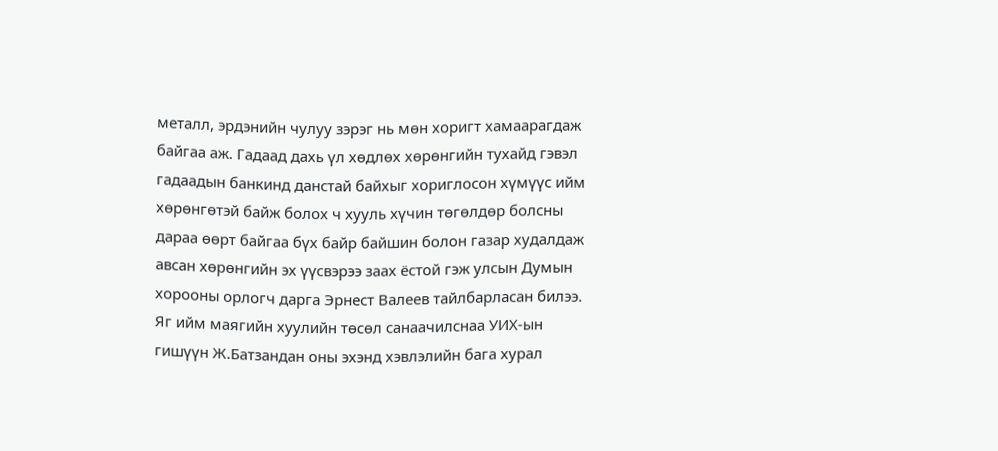металл, эрдэнийн чулуу зэрэг нь мөн хоригт хамаарагдаж байгаа аж. Гадаад дахь үл хөдлөх хөрөнгийн тухайд гэвэл гадаадын банкинд данстай байхыг хориглосон хүмүүс ийм хөрөнгөтэй байж болох ч хууль хүчин төгөлдөр болсны дараа өөрт байгаа бүх байр байшин болон газар худалдаж авсан хөрөнгийн эх үүсвэрээ заах ёстой гэж улсын Думын хорооны орлогч дарга Эрнест Валеев тайлбарласан билээ.
Яг ийм маягийн хуулийн төсөл санаачилснаа УИХ-ын гишүүн Ж.Батзандан оны эхэнд хэвлэлийн бага хурал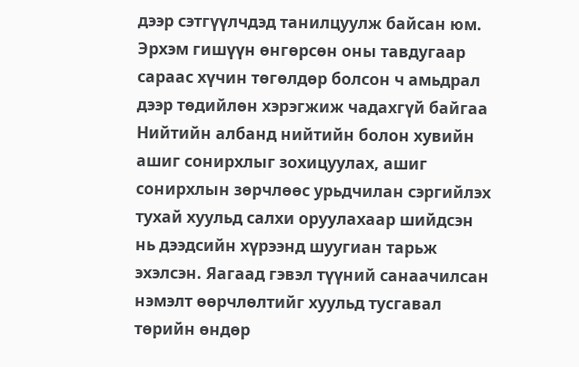дээр сэтгүүлчдэд танилцуулж байсан юм. Эрхэм гишүүн өнгөрсөн оны тавдугаар сараас хүчин төгөлдөр болсон ч амьдрал дээр төдийлөн хэрэгжиж чадахгүй байгаа Нийтийн албанд нийтийн болон хувийн ашиг сонирхлыг зохицуулах, ашиг сонирхлын зөрчлөөс урьдчилан сэргийлэх тухай хуульд салхи оруулахаар шийдсэн нь дээдсийн хүрээнд шуугиан тарьж эхэлсэн. Яагаад гэвэл түүний санаачилсан нэмэлт өөрчлөлтийг хуульд тусгавал төрийн өндөр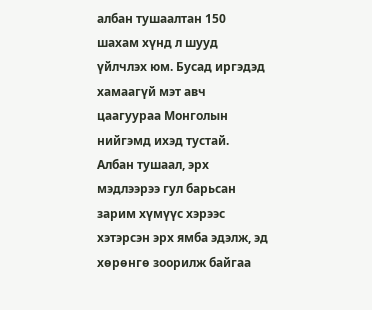албан тушаалтан 150 шахам хүнд л шууд үйлчлэх юм. Бусад иргэдэд хамаагүй мэт авч цаагуураа Монголын нийгэмд ихэд тустай. Албан тушаал, эрх мэдлээрээ гул барьсан зарим хүмүүс хэрээс хэтэрсэн эрх ямба эдэлж, эд хөрөнгө зоорилж байгаа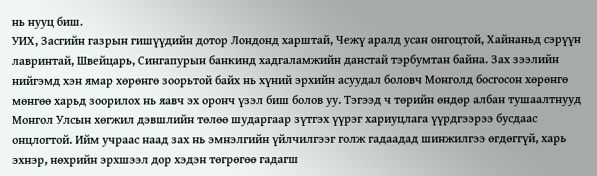нь нууц биш.
УИХ, Засгийн газрын гишүүдийн дотор Лондонд харштай, Чежү аралд усан онгоцтой, Хайнаньд сэрүүн лавринтай, Швейцарь, Сингапурын банкинд хадгаламжийн данстай тэрбумтан байна. Зах зээлийн нийгэмд хэн ямар хөрөнгө зоорьтой байх нь хүний эрхийн асуудал боловч Монголд босгосон хөрөнгө мөнгөө харьд зоорилох нь яавч эх оронч үзэл биш болов уу. Тэгээд ч төрийн өндөр албан тушаалтнууд Монгол Улсын хөгжил дэвшлийн төлөө шударгаар зүтгэх үүрэг хариуцлага үүрдгээрээ бусдаас онцлогтой. Ийм учраас наад зах нь эмнэлгийн үйлчилгээг голж гадаадад шинжилгээ өгдөггүй, харь эхнэр, нөхрийн эрхшээл дор хэдэн төгрөгөө гадагш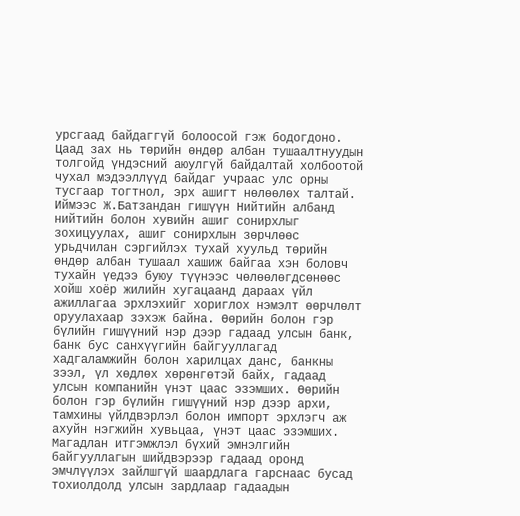урсгаад байдаггүй болоосой гэж бодогдоно. Цаад зах нь төрийн өндөр албан тушаалтнуудын толгойд үндэсний аюулгүй байдалтай холбоотой чухал мэдээллүүд байдаг учраас улс орны тусгаар тогтнол, эрх ашигт нөлөөлөх талтай.
Иймээс Ж.Батзандан гишүүн Нийтийн албанд нийтийн болон хувийн ашиг сонирхлыг зохицуулах, ашиг сонирхлын зөрчлөөс урьдчилан сэргийлэх тухай хуульд төрийн өндөр албан тушаал хашиж байгаа хэн боловч тухайн үедээ буюу түүнээс чөлөөлөгдсөнөөс хойш хоёр жилийн хугацаанд дараах үйл ажиллагаа эрхлэхийг хориглох нэмэлт өөрчлөлт оруулахаар зэхэж байна. Өөрийн болон гэр бүлийн гишүүний нэр дээр гадаад улсын банк, банк бус санхүүгийн байгууллагад хадгаламжийн болон харилцах данс, банкны зээл, үл хөдлөх хөрөнгөтэй байх, гадаад улсын компанийн үнэт цаас эзэмших. Өөрийн болон гэр бүлийн гишүүний нэр дээр архи, тамхины үйлдвэрлэл болон импорт эрхлэгч аж ахуйн нэгжийн хувьцаа, үнэт цаас эзэмших. Магадлан итгэмжлэл бүхий эмнэлгийн байгууллагын шийдвэрээр гадаад оронд эмчлүүлэх зайлшгүй шаардлага гарснаас бусад тохиолдолд улсын зардлаар гадаадын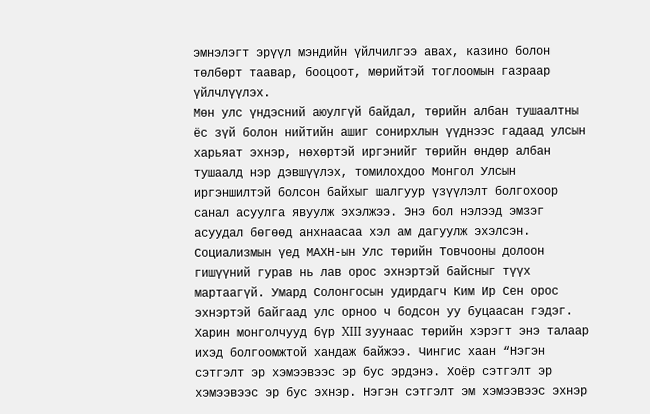эмнэлэгт эрүүл мэндийн үйлчилгээ авах, казино болон төлбөрт таавар, бооцоот, мөрийтэй тоглоомын газраар үйлчлүүлэх.
Мөн улс үндэсний аюулгүй байдал, төрийн албан тушаалтны ёс зүй болон нийтийн ашиг сонирхлын үүднээс гадаад улсын харьяат эхнэр, нөхөртэй иргэнийг төрийн өндөр албан тушаалд нэр дэвшүүлэх, томилохдоо Монгол Улсын иргэншилтэй болсон байхыг шалгуур үзүүлэлт болгохоор санал асуулга явуулж эхэлжээ. Энэ бол нэлээд эмзэг асуудал бөгөөд анхнаасаа хэл ам дагуулж эхэлсэн. Социализмын үед МАХН-ын Улс төрийн Товчооны долоон гишүүний гурав нь лав орос эхнэртэй байсныг түүх мартаагүй. Умард Солонгосын удирдагч Ким Ир Сен орос эхнэртэй байгаад улс орноо ч бодсон уу буцаасан гэдэг.
Харин монголчууд бүр XIII зуунаас төрийн хэрэгт энэ талаар ихэд болгоомжтой хандаж байжээ. Чингис хаан “Нэгэн сэтгэлт эр хэмээвээс эр бус эрдэнэ. Хоёр сэтгэлт эр хэмээвээс эр бус эхнэр. Нэгэн сэтгэлт эм хэмээвээс эхнэр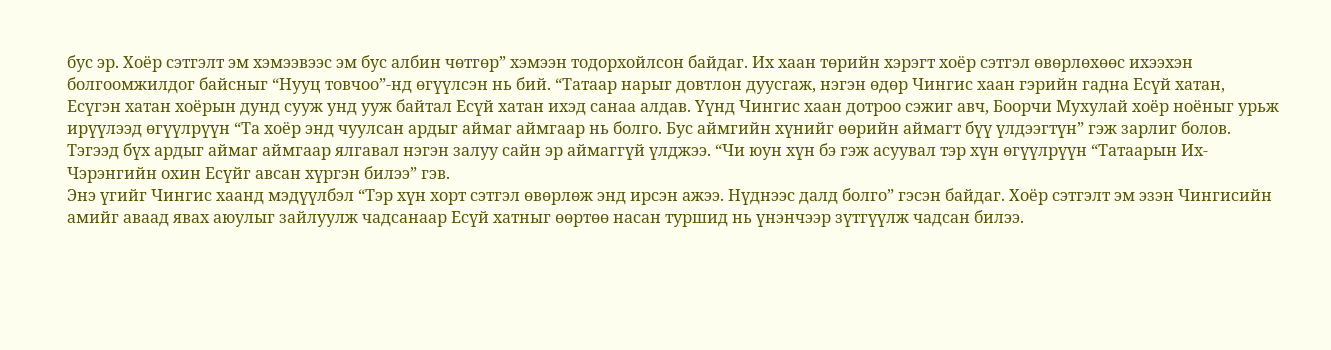бус эр. Хоёр сэтгэлт эм хэмээвээс эм бус албин чөтгөр” хэмээн тодорхойлсон байдаг. Их хаан төрийн хэрэгт хоёр сэтгэл өвөрлөхөөс ихээхэн болгоомжилдог байсныг “Нууц товчоо”-нд өгүүлсэн нь бий. “Татаар нарыг довтлон дуусгаж, нэгэн өдөр Чингис хаан гэрийн гадна Есүй хатан, Есүгэн хатан хоёрын дунд сууж унд ууж байтал Есүй хатан ихэд санаа алдав. Үүнд Чингис хаан дотроо сэжиг авч, Боорчи Мухулай хоёр ноёныг урьж ирүүлээд өгүүлрүүн “Та хоёр энд чуулсан ардыг аймаг аймгаар нь болго. Бус аймгийн хүнийг өөрийн аймагт бүү үлдээгтүн” гэж зарлиг болов. Тэгээд бүх ардыг аймаг аймгаар ялгавал нэгэн залуу сайн эр аймаггүй үлджээ. “Чи юун хүн бэ гэж асуувал тэр хүн өгүүлрүүн “Татаарын Их-Чэрэнгийн охин Есүйг авсан хүргэн билээ” гэв.
Энэ үгийг Чингис хаанд мэдүүлбэл “Тэр хүн хорт сэтгэл өвөрлөж энд ирсэн ажээ. Нүднээс далд болго” гэсэн байдаг. Хоёр сэтгэлт эм эзэн Чингисийн амийг аваад явах аюулыг зайлуулж чадсанаар Есүй хатныг өөртөө насан туршид нь үнэнчээр зүтгүүлж чадсан билээ.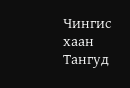Чингис хаан Тангуд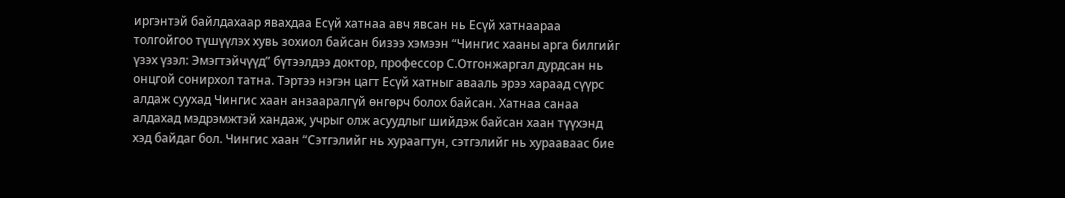иргэнтэй байлдахаар явахдаа Есүй хатнаа авч явсан нь Есүй хатнаараа толгойгоо түшүүлэх хувь зохиол байсан бизээ хэмээн “Чингис хааны арга билгийг үзэх үзэл: Эмэгтэйчүүд” бүтээлдээ доктор, профессор С.Отгонжаргал дурдсан нь онцгой сонирхол татна. Тэртээ нэгэн цагт Есүй хатныг авааль эрээ хараад сүүрс алдаж суухад Чингис хаан анзааралгүй өнгөрч болох байсан. Хатнаа санаа алдахад мэдрэмжтэй хандаж, учрыг олж асуудлыг шийдэж байсан хаан түүхэнд хэд байдаг бол. Чингис хаан “Сэтгэлийг нь хураагтун, сэтгэлийг нь хурааваас бие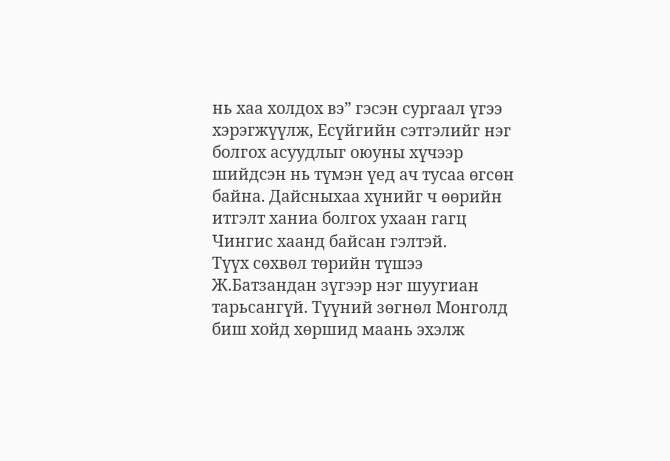нь хаа холдох вэ” гэсэн сургаал үгээ хэрэгжүүлж, Есүйгийн сэтгэлийг нэг болгох асуудлыг оюуны хүчээр шийдсэн нь түмэн үед ач тусаа өгсөн байна. Дайсныхаа хүнийг ч өөрийн итгэлт ханиа болгох ухаан гагц Чингис хаанд байсан гэлтэй.
Түүх сөхвөл төрийн түшээ Ж.Батзандан зүгээр нэг шуугиан тарьсангүй. Түүний зөгнөл Монголд биш хойд хөршид маань эхэлж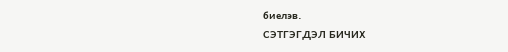биелэв.
СЭТГЭГДЭЛ БИЧИХ